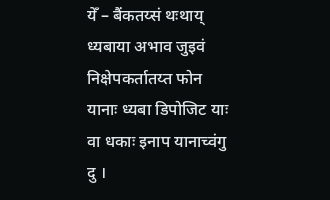येँ – बैंकतय्सं थःथाय् ध्यबाया अभाव जुइवं निक्षेपकर्तातय्त फोन यानाः ध्यबा डिपोजिट याः वा धकाः इनाप यानाच्वंगु दु ।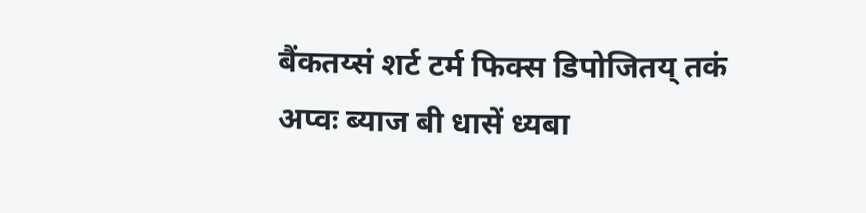बैंकतय्सं शर्ट टर्म फिक्स डिपोजितय् तकं अप्वः ब्याज बी धासें ध्यबा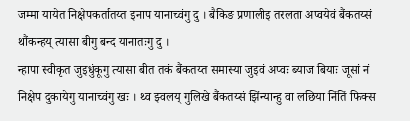जम्मा यायेत निक्षेपकर्तातय्त इनाप यानाच्वंगु दु । बैकिङ प्रणालीइ तरलता अप्वयेवं बैंकतय्सं थौंकन्हय् त्यासा बीगु बन्द यानातःगु दु ।
न्हापा स्वीकृत जुइधुंकूगु त्यासा बीत तकं बैंकतय्त समास्या जुइवं अप्वः ब्याज बियाः जूसां नं निक्षेप दुकायेगु यानाच्वंगु खः । थ्व झ्वलय् गुलिखे बैंकतय्सं झिंन्यान्हु वा लछिया निंतिं फिक्स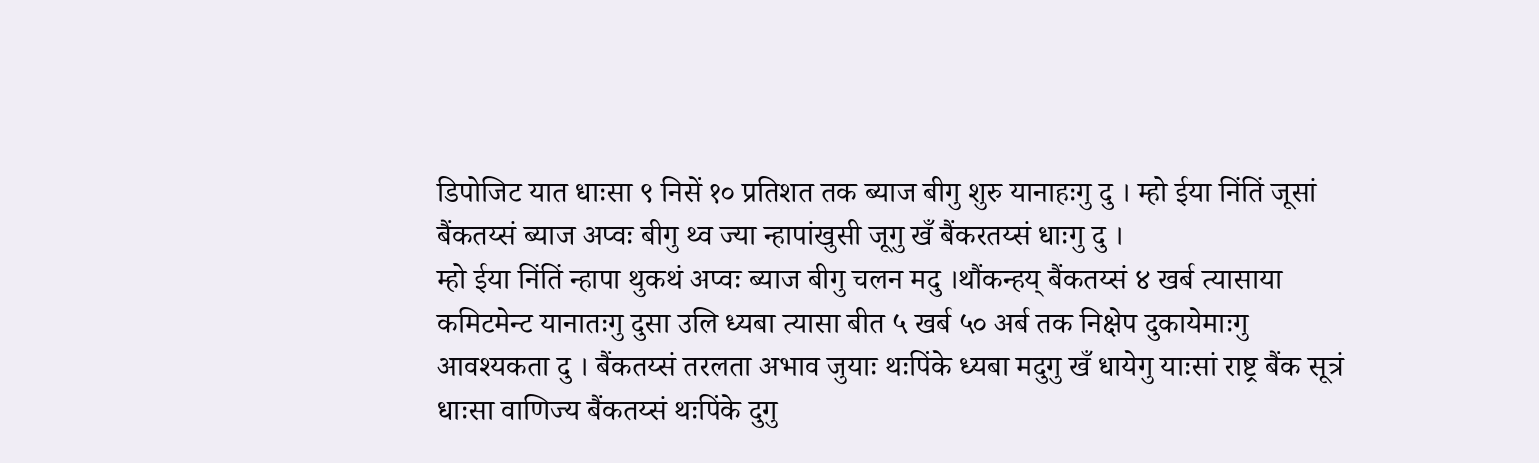डिपोजिट यात धाःसा ९ निसें १० प्रतिशत तक ब्याज बीगु शुरु यानाहःगु दु । म्हो ईया निंतिं जूसां बैंकतय्सं ब्याज अप्वः बीगु थ्व ज्या न्हापांखुसी जूगु खँ बैंकरतय्सं धाःगु दु ।
म्हो ईया निंतिं न्हापा थुकथं अप्वः ब्याज बीगु चलन मदु ।थौंकन्हय् बैंकतय्सं ४ खर्ब त्यासाया कमिटमेन्ट यानातःगु दुसा उलि ध्यबा त्यासा बीत ५ खर्ब ५० अर्ब तक निक्षेप दुकायेमाःगु आवश्यकता दु । बैंकतय्सं तरलता अभाव जुयाः थःपिंके ध्यबा मदुगु खँ धायेगु याःसां राष्ट्र बैंक सूत्रं धाःसा वाणिज्य बैंकतय्सं थःपिंके दुगु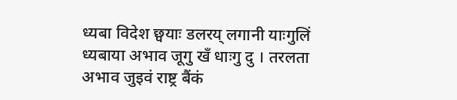ध्यबा विदेश छ्वयाः डलरय् लगानी याःगुलिं ध्यबाया अभाव जूगु खँ धाःगु दु । तरलता अभाव जुइवं राष्ट्र बैंकं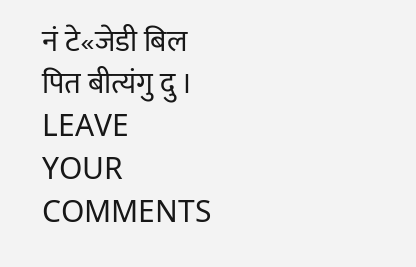नं टे«जेडी बिल पित बीत्यंगु दु ।
LEAVE YOUR COMMENTS